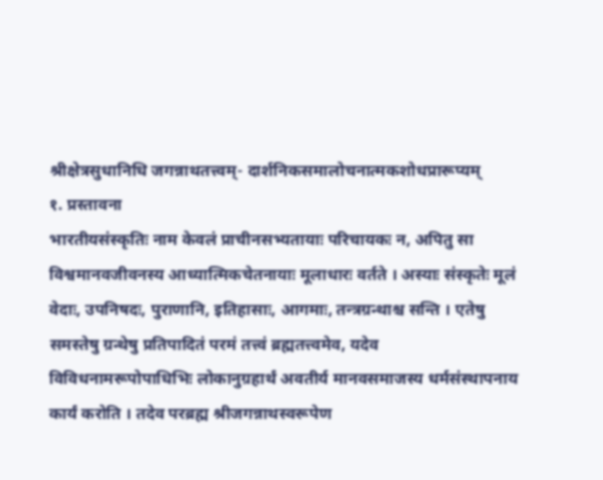श्रीक्षेत्रसुधानिधि जगन्नाथतत्त्वम्- दार्शनिकसमालोचनात्मकशोधप्रारूप्यम्
१. प्रस्तावना
भारतीयसंस्कृतिः नाम केवलं प्राचीनसभ्यतायाः परिचायकः न, अपितु सा विश्वमानवजीवनस्य आध्यात्मिकचेतनायाः मूलाधारः वर्तते । अस्याः संस्कृतेः मूलं वेदाः, उपनिषदः, पुराणानि, इतिहासाः, आगमाः, तन्त्रग्रन्थाश्च सन्ति । एतेषु समस्तेषु ग्रन्थेषु प्रतिपादितं परमं तत्त्वं ब्रह्मतत्त्वमेव, यदेव विविधनामरूपोपाधिभिः लोकानुग्रहार्थं अवतीर्य मानवसमाजस्य धर्मसंस्थापनाय कार्यं करोति । तदेव परब्रह्म श्रीजगन्नाथस्वरूपेण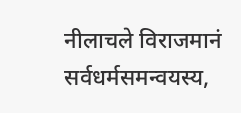नीलाचले विराजमानं सर्वधर्मसमन्वयस्य,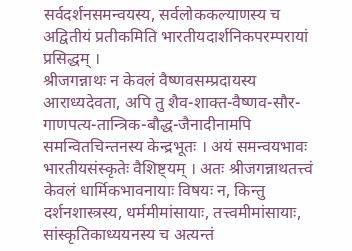सर्वदर्शनसमन्वयस्य, सर्वलोककल्याणस्य च अद्वितीयं प्रतीकमिति भारतीयदार्शनिकपरम्परायां प्रसिद्धम् ।
श्रीजगन्नाथः न केवलं वैष्णवसम्प्रदायस्य आराध्यदेवता, अपि तु शैव-शाक्त-वैष्णव-सौर-गाणपत्य-तान्त्रिक-बौद्ध-जैनादीनामपि समन्वितचिन्तनस्य केन्द्रभूतः । अयं समन्वयभावः भारतीयसंस्कृतेः वैशिष्ट्यम् । अतः श्रीजगन्नाथतत्त्वं केवलं धार्मिकभावनायाः विषयः न, किन्तु दर्शनशास्त्रस्य, धर्ममीमांसायाः, तत्त्वमीमांसायाः, सांस्कृतिकाध्ययनस्य च अत्यन्तं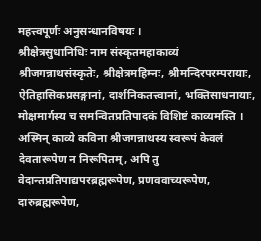महत्त्वपूर्णः अनुसन्धानविषयः ।
श्रीक्षेत्रसुधानिधिः नाम संस्कृतमहाकाव्यं श्रीजगन्नाथसंस्कृतेः, श्रीक्षेत्रमहिम्नः, श्रीमन्दिरपरम्परायाः, ऐतिहासिकप्रसङ्गानां, दार्शनिकतत्त्वानां, भक्तिसाधनायाः, मोक्षमार्गस्य च समन्वितप्रतिपादकं विशिष्टं काव्यमस्ति । अस्मिन् काव्ये कविना श्रीजगन्नाथस्य स्वरूपं केवलं देवतारूपेण न निरूपितम्, अपि तु वेदान्तप्रतिपाद्यपरब्रह्मरूपेण, प्रणववाच्यरूपेण, दारुब्रह्मरूपेण,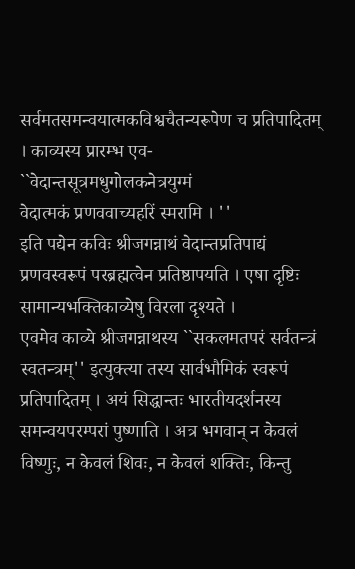सर्वमतसमन्वयात्मकविश्वचैतन्यरूपेण च प्रतिपादितम् । काव्यस्य प्रारम्भ एव-
``वेदान्तसूत्रमधुगोलकनेत्रयुग्मं
वेदात्मकं प्रणववाच्यहरिं स्मरामि । ''
इति पद्येन कविः श्रीजगन्नाथं वेदान्तप्रतिपाद्यं प्रणवस्वरूपं परब्रह्मत्वेन प्रतिष्ठापयति । एषा दृष्टिः सामान्यभक्तिकाव्येषु विरला दृश्यते ।
एवमेव काव्ये श्रीजगन्नाथस्य ``सकलमतपरं सर्वतन्त्रं स्वतन्त्रम्'' इत्युक्त्या तस्य सार्वभौमिकं स्वरूपं प्रतिपादितम् । अयं सिद्धान्तः भारतीयदर्शनस्य समन्वयपरम्परां पुष्णाति । अत्र भगवान् न केवलं विष्णुः, न केवलं शिवः, न केवलं शक्तिः, किन्तु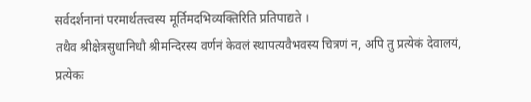सर्वदर्शनानां परमार्थतत्त्वस्य मूर्तिमदभिव्यक्तिरिति प्रतिपाद्यते ।
तथैव श्रीक्षेत्रसुधानिधौ श्रीमन्दिरस्य वर्णनं केवलं स्थापत्यवैभवस्य चित्रणं न, अपि तु प्रत्येकं देवालयं, प्रत्येकः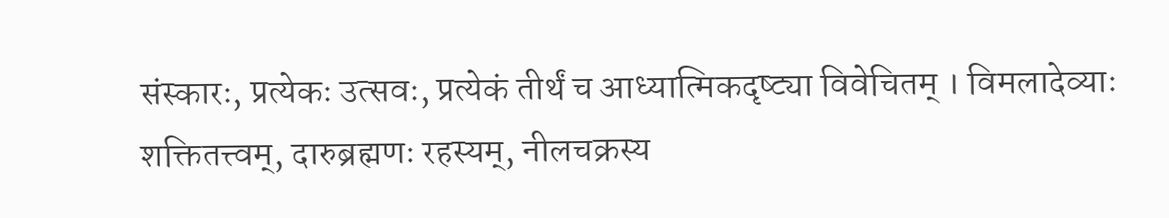संस्कारः, प्रत्येकः उत्सवः, प्रत्येकं तीर्थं च आध्यात्मिकदृष्ट्या विवेचितम् । विमलादेव्याः शक्तितत्त्वम्, दारुब्रह्मणः रहस्यम्, नीलचक्रस्य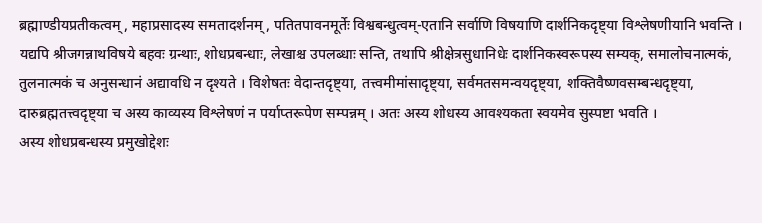ब्रह्माण्डीयप्रतीकत्वम्, महाप्रसादस्य समतादर्शनम्, पतितपावनमूर्तेः विश्वबन्धुत्वम्-एतानि सर्वाणि विषयाणि दार्शनिकदृष्ट्या विश्लेषणीयानि भवन्ति ।
यद्यपि श्रीजगन्नाथविषये बहवः ग्रन्थाः, शोधप्रबन्धाः, लेखाश्च उपलब्धाः सन्ति, तथापि श्रीक्षेत्रसुधानिधेः दार्शनिकस्वरूपस्य सम्यक्, समालोचनात्मकं, तुलनात्मकं च अनुसन्धानं अद्यावधि न दृश्यते । विशेषतः वेदान्तदृष्ट्या, तत्त्वमीमांसादृष्ट्या, सर्वमतसमन्वयदृष्ट्या, शक्तिवैष्णवसम्बन्धदृष्ट्या, दारुब्रह्मतत्त्वदृष्ट्या च अस्य काव्यस्य विश्लेषणं न पर्याप्तरूपेण सम्पन्नम् । अतः अस्य शोधस्य आवश्यकता स्वयमेव सुस्पष्टा भवति ।
अस्य शोधप्रबन्धस्य प्रमुखोद्देशः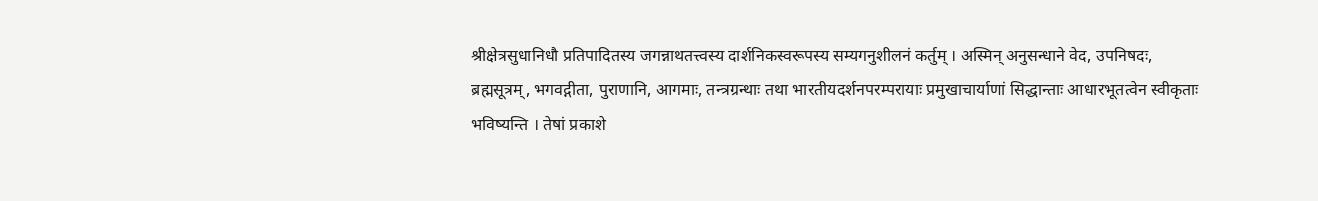श्रीक्षेत्रसुधानिधौ प्रतिपादितस्य जगन्नाथतत्त्वस्य दार्शनिकस्वरूपस्य सम्यगनुशीलनं कर्तुम् । अस्मिन् अनुसन्धाने वेद, उपनिषदः, ब्रह्मसूत्रम्, भगवद्गीता, पुराणानि, आगमाः, तन्त्रग्रन्थाः तथा भारतीयदर्शनपरम्परायाः प्रमुखाचार्याणां सिद्धान्ताः आधारभूतत्वेन स्वीकृताः भविष्यन्ति । तेषां प्रकाशे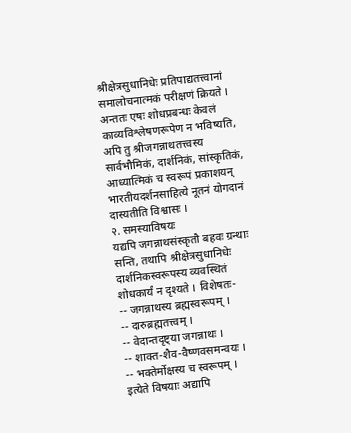श्रीक्षेत्रसुधानिधेः प्रतिपाद्यतत्त्वानां समालोचनात्मकं परीक्षणं क्रियते ।
अन्ततः एषः शोधप्रबन्धः केवलं काव्यविश्लेषणरूपेण न भविष्यति, अपि तु श्रीजगन्नाथतत्त्वस्य सार्वभौमिकं, दार्शनिकं, सांस्कृतिकं, आध्यात्मिकं च स्वरूपं प्रकाशयन् भारतीयदर्शनसाहित्ये नूतनं योगदानं दास्यतीति विश्वासः ।
२. समस्याविषयः
यद्यपि जगन्नाथसंस्कृतौ बहवः ग्रन्थाः सन्ति, तथापि श्रीक्षेत्रसुधानिधेः दार्शनिकस्वरूपस्य व्यवस्थितं शोधकार्यं न दृश्यते । विशेषतः-
-- जगन्नाथस्य ब्रह्मस्वरूपम् ।
-- दारुब्रह्मतत्त्वम् ।
-- वेदान्तदृष्ट्या जगन्नाथः ।
-- शाक्त-शैव-वैष्णवसमन्वयः ।
-- भक्तेर्मोक्षस्य च स्वरूपम् ।
इत्येते विषयाः अद्यापि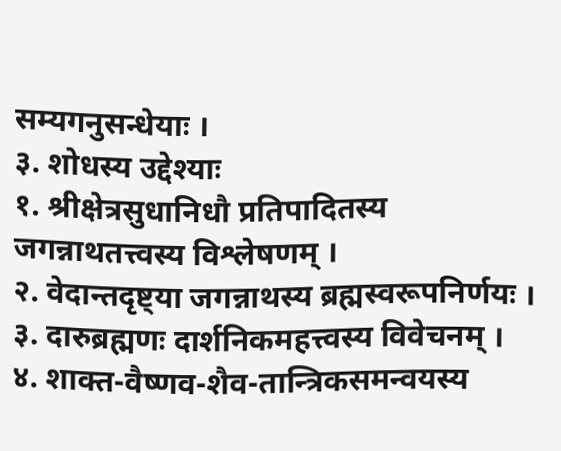सम्यगनुसन्धेयाः ।
३. शोधस्य उद्देश्याः
१. श्रीक्षेत्रसुधानिधौ प्रतिपादितस्य जगन्नाथतत्त्वस्य विश्लेषणम् ।
२. वेदान्तदृष्ट्या जगन्नाथस्य ब्रह्मस्वरूपनिर्णयः ।
३. दारुब्रह्मणः दार्शनिकमहत्त्वस्य विवेचनम् ।
४. शाक्त-वैष्णव-शैव-तान्त्रिकसमन्वयस्य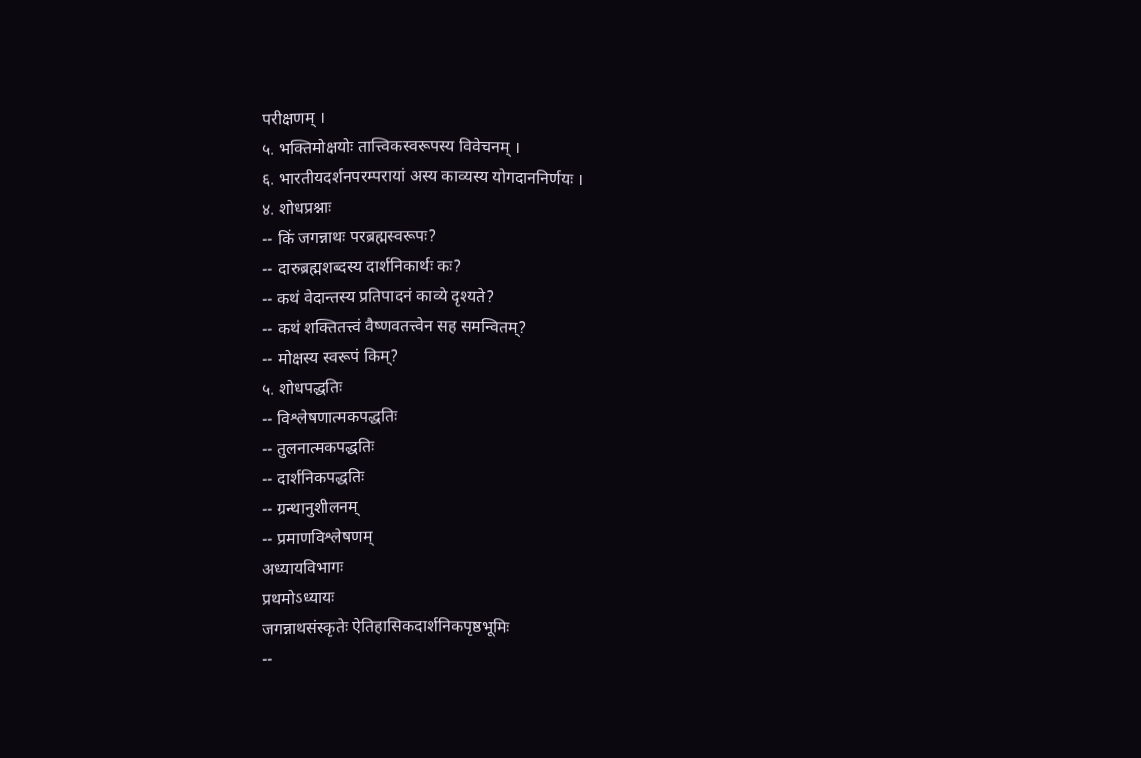परीक्षणम् ।
५. भक्तिमोक्षयोः तात्त्विकस्वरूपस्य विवेचनम् ।
६. भारतीयदर्शनपरम्परायां अस्य काव्यस्य योगदाननिर्णयः ।
४. शोधप्रश्नाः
-- किं जगन्नाथः परब्रह्मस्वरूपः?
-- दारुब्रह्मशब्दस्य दार्शनिकार्थः कः?
-- कथं वेदान्तस्य प्रतिपादनं काव्ये दृश्यते?
-- कथं शक्तितत्त्वं वैष्णवतत्त्वेन सह समन्वितम्?
-- मोक्षस्य स्वरूपं किम्?
५. शोधपद्धतिः
-- विश्लेषणात्मकपद्धतिः
-- तुलनात्मकपद्धतिः
-- दार्शनिकपद्धतिः
-- ग्रन्थानुशीलनम्
-- प्रमाणविश्लेषणम्
अध्यायविभागः
प्रथमोऽध्यायः
जगन्नाथसंस्कृतेः ऐतिहासिकदार्शनिकपृष्ठभूमिः
--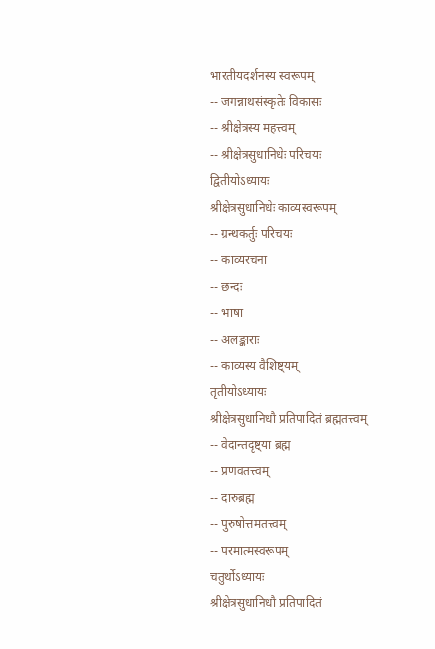भारतीयदर्शनस्य स्वरूपम्
-- जगन्नाथसंस्कृतेः विकासः
-- श्रीक्षेत्रस्य महत्त्वम्
-- श्रीक्षेत्रसुधानिधेः परिचयः
द्वितीयोऽध्यायः
श्रीक्षेत्रसुधानिधेः काव्यस्वरूपम्
-- ग्रन्थकर्तुः परिचयः
-- काव्यरचना
-- छन्दः
-- भाषा
-- अलङ्काराः
-- काव्यस्य वैशिष्ट्यम्
तृतीयोऽध्यायः
श्रीक्षेत्रसुधानिधौ प्रतिपादितं ब्रह्मतत्त्वम्
-- वेदान्तदृष्ट्या ब्रह्म
-- प्रणवतत्त्वम्
-- दारुब्रह्म
-- पुरुषोत्तमतत्त्वम्
-- परमात्मस्वरूपम्
चतुर्थोऽध्यायः
श्रीक्षेत्रसुधानिधौ प्रतिपादितं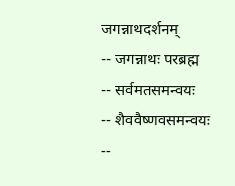जगन्नाथदर्शनम्
-- जगन्नाथः परब्रह्म
-- सर्वमतसमन्वयः
-- शैववैष्णवसमन्वयः
--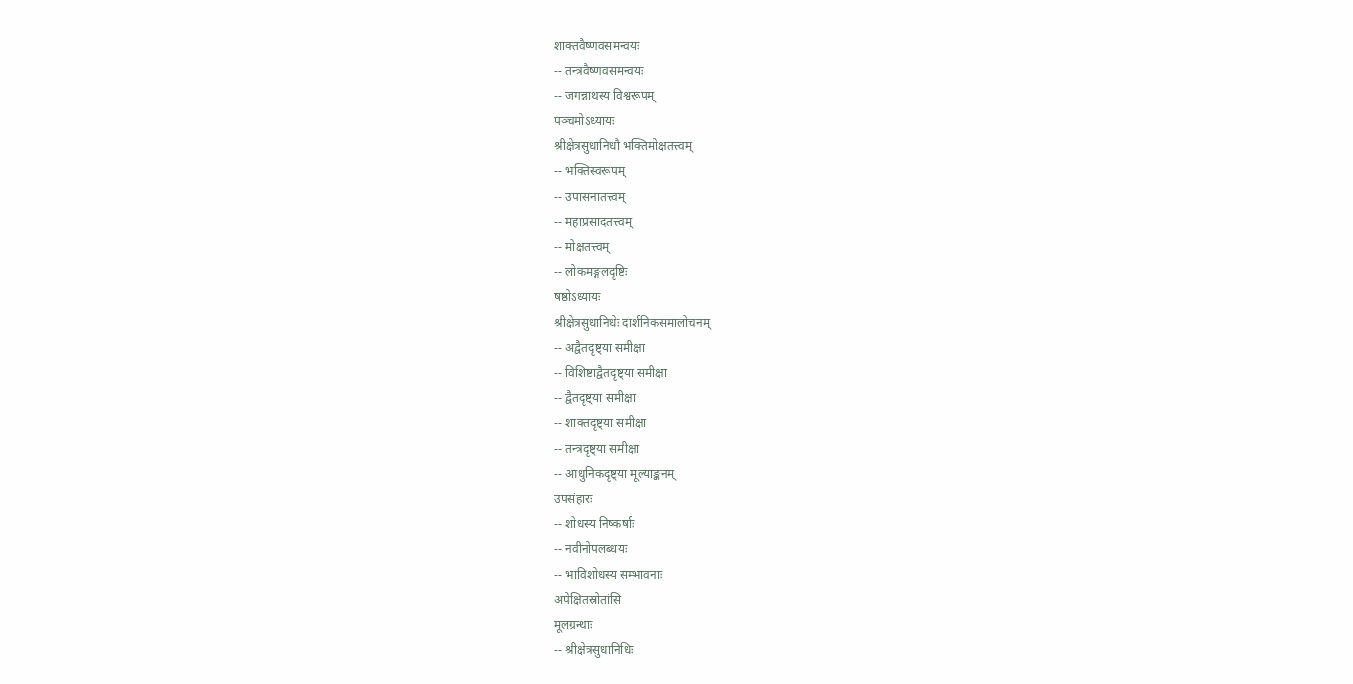शाक्तवैष्णवसमन्वयः
-- तन्त्रवैष्णवसमन्वयः
-- जगन्नाथस्य विश्वरूपम्
पञ्चमोऽध्यायः
श्रीक्षेत्रसुधानिधौ भक्तिमोक्षतत्त्वम्
-- भक्तिस्वरूपम्
-- उपासनातत्त्वम्
-- महाप्रसादतत्त्वम्
-- मोक्षतत्त्वम्
-- लोकमङ्गलदृष्टिः
षष्ठोऽध्यायः
श्रीक्षेत्रसुधानिधेः दार्शनिकसमालोचनम्
-- अद्वैतदृष्ट्या समीक्षा
-- विशिष्टाद्वैतदृष्ट्या समीक्षा
-- द्वैतदृष्ट्या समीक्षा
-- शाक्तदृष्ट्या समीक्षा
-- तन्त्रदृष्ट्या समीक्षा
-- आधुनिकदृष्ट्या मूल्याङ्कनम्
उपसंहारः
-- शोधस्य निष्कर्षाः
-- नवीनोपलब्धयः
-- भाविशोधस्य सम्भावनाः
अपेक्षितस्रोतांसि
मूलग्रन्थाः
-- श्रीक्षेत्रसुधानिधिः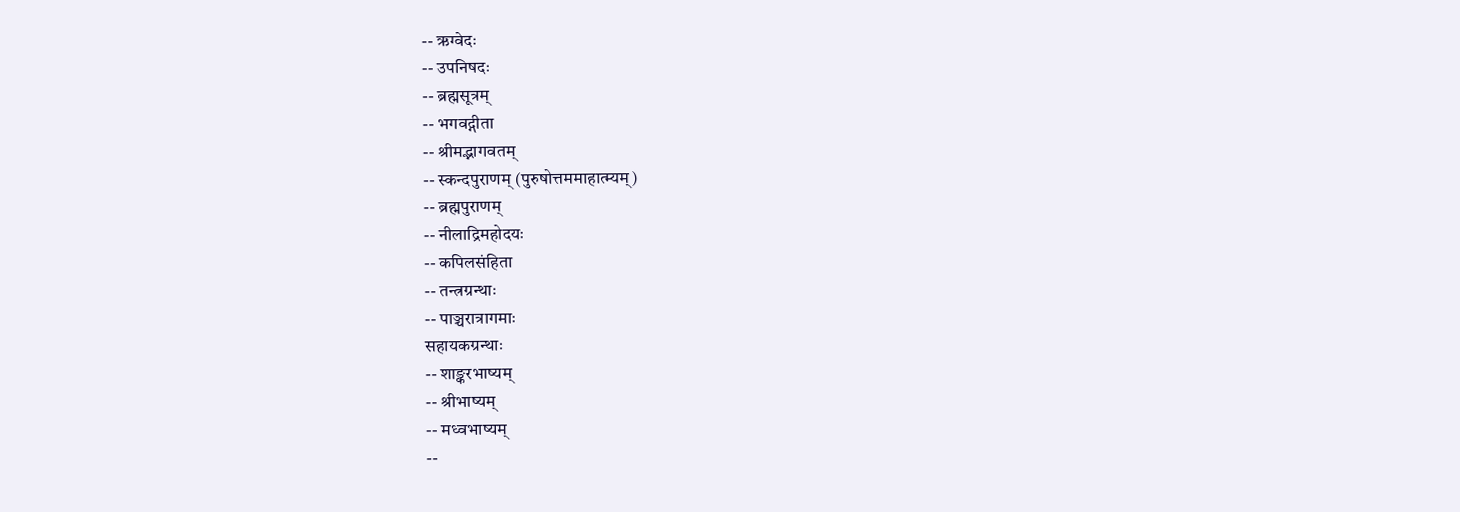-- ऋग्वेदः
-- उपनिषदः
-- ब्रह्मसूत्रम्
-- भगवद्गीता
-- श्रीमद्भागवतम्
-- स्कन्दपुराणम् (पुरुषोत्तममाहात्म्यम्)
-- ब्रह्मपुराणम्
-- नीलाद्रिमहोदयः
-- कपिलसंहिता
-- तन्त्रग्रन्थाः
-- पाञ्चरात्रागमाः
सहायकग्रन्थाः
-- शाङ्करभाष्यम्
-- श्रीभाष्यम्
-- मध्वभाष्यम्
--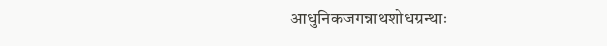आधुनिकजगन्नाथशोधग्रन्थाः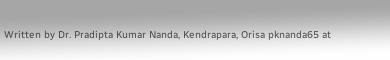Written by Dr. Pradipta Kumar Nanda, Kendrapara, Orisa pknanda65 at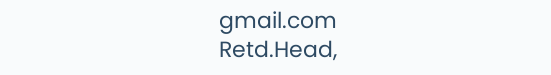gmail.com
Retd.Head,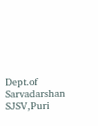Dept.of Sarvadarshan
SJSV,Puri